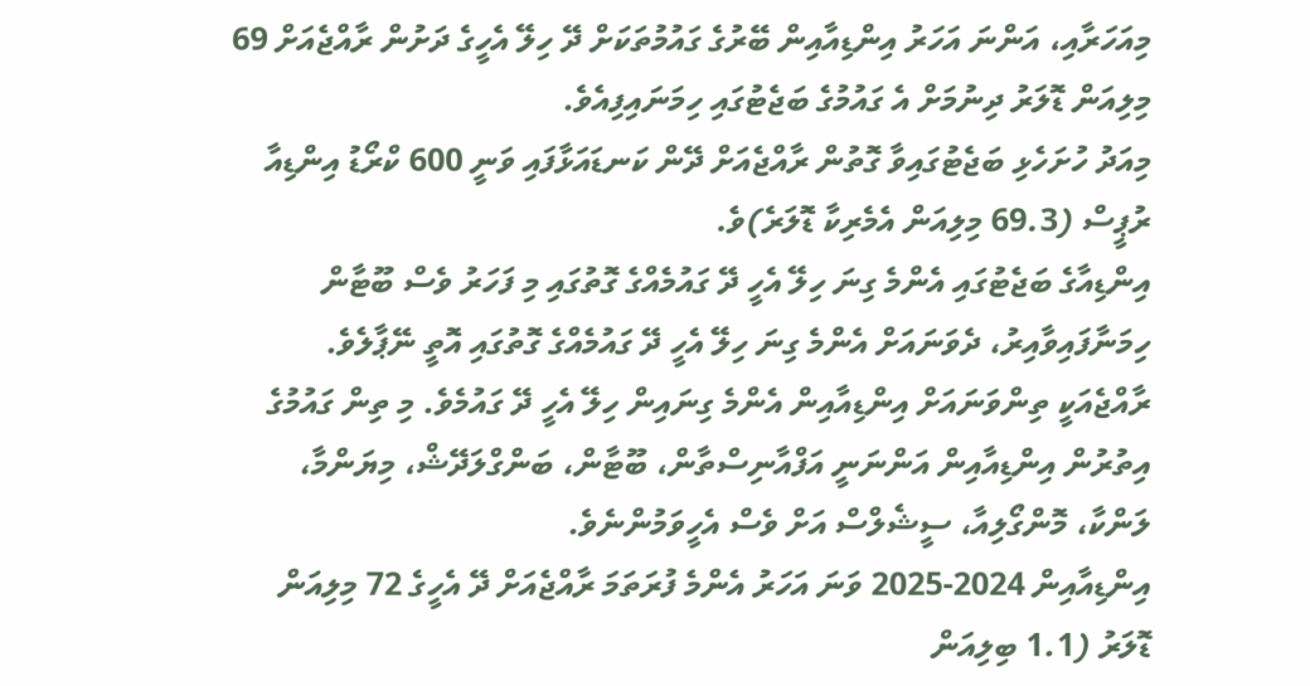މިއަހަރާއި، އަންނަ އަހަރު އިންޑިއާއިން ބޭރުގެ ގައުމުތަކަށް ދޭ ހިލޭ އެހީގެ ދަށުން ރާއްޖެއަށް 69 މިލިއަން ޑޮލަރު ދިނުމަށް އެ ގައުމުގެ ބަޖެޓުގައި ހިމަނައިފިއެވެ.
މިއަދު ހުށަހެޅި ބަޖެޓުގައިވާ ގޮތުން ރާއްޖެއަށް ދޭން ކަނޑައަޅާފައި ވަނީ 600 ކްރޯޑު އިންޑިއާ ރުޕީސް (69.3 މިލިއަން އެމެރިކާ ޑޮލަރެ)ވެ.
އިންޑިއާގެ ބަޖެޓުގައި އެންމެ ގިނަ ހިލޭ އެހީ ދޭ ގައުމެއްގެ ގޮތުގައި މި ފަހަރު ވެސް ބޫޓާން ހިމަނާފައިވާއިރު، ދެވަނައަށް އެންމެ ގިނަ ހިލޭ އެހީ ދޭ ގައުމެއްގެ ގޮތުގައި އޮތީ ނޭޕާލެވެ. ރާއްޖެއަކީ ތިންވަނައަށް އިންޑިއާއިން އެންމެ ގިނައިން ހިލޭ އެހީ ދޭ ގައުމެވެ. މި ތިން ގައުމުގެ އިތުރުން އިންޑިއާއިން އަންނަނީ އަފްއާނިސްތާން، ބޫޓާން، ބަންގްލަދޭޝް، މިޔަންމާ، ލަންކާ، މޮންގޯލިއާ، ސީޝެލްސް އަށް ވެސް އެހީވަމުންނެވެ.
އިންޑިއާއިން 2024-2025 ވަނަ އަހަރު އެންމެ ފުރަތަމަ ރާއްޖެއަށް ދޭ އެހީގެ 72 މިލިއަން ޑޮލަރު (1.1 ބިލިއަން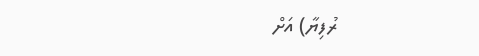ރުފިޔާ) އަށް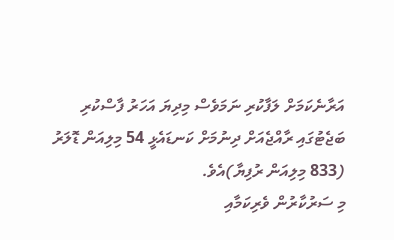އަރާނެކަމަށް ލަފާކުރި ނަމަވެސް މިދިޔަ އަހަރު ފާސްކުރި ބަޖެޓުގައި ރާއްޖެއަށް ދިނުމަށް ކަނޑައެޅީ 54 މިލިއަން ޑޮލަރު (833 މިލިއަން ރުފިޔާ)އެވެ.
މި ސަރުކާރުން ވެރިކަމާއި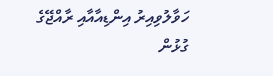ހަވާލުވިއިރު އިންޑިއާއާއި ރާއްޖޭގެ ގުޅުން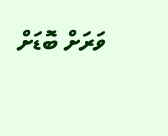ވަރަށް ބޮޑަށް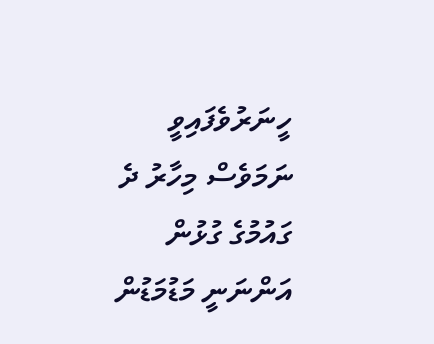ހީނަރުވެފައިވީ ނަމަވެސް މިހާރު ދެ ގައުމުގެ ގުޅުން އަންނަނީ މަޑުމަޑުން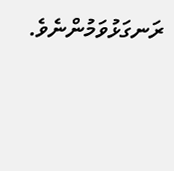ރަނގަޅުވަމުންނެވެ.